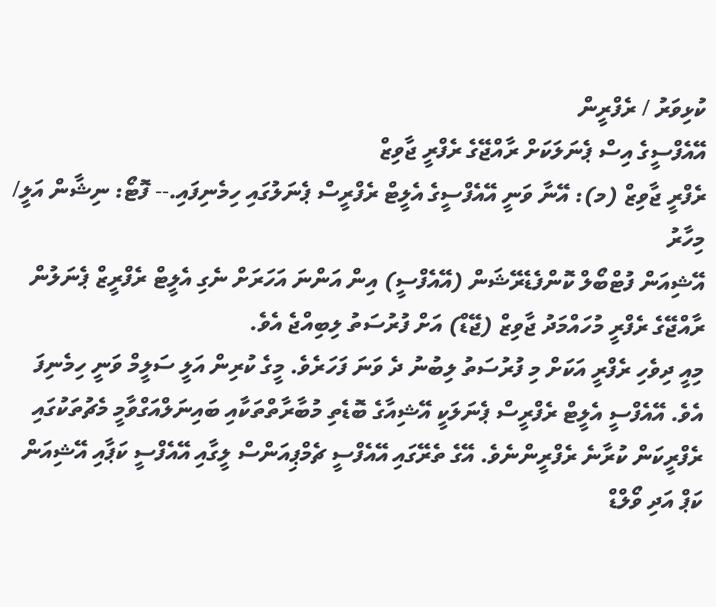ކުޅިވަރު / ރެފްރީން
އޭއެފްސީގެ އިސް ޕެނަލަކަށް ރާއްޖޭގެ ރެފްރީ ޖާވިޒް
ރެފްރީ ޖާވިޒް (މ): އޭނާ ވަނީ އޭއެފްސީގެ އެލީޓް ރެފްރީސް ޕެނަލުގައި ހިމެނިފައި.-- ފޮޓޯ: ނިޝާން އަލީ/ މިހާރު
އޭޝިއަން ފުޓްބޯލް ކޮންފެޑެރޭޝަން (އޭއެފްސީ) އިން އަންނަ އަހަރަށް ނެގި އެލީޓް ރެފްރީޒް ޕެނަލުން ރާއްޖޭގެ ރެފްރީ މުހައްމަދު ޖާވިޒް (ޖޭޑް) އަށް ފުރުސަތު ލިބިއްޖެ އެވެ.
މިއީ ދިވެހި ރެފްރީ އަކަށް މި ފުރުސަތު ލިބުނު ދެ ވަނަ ފަހަރެވެ. މީގެ ކުރިން އަލީ ސަލީމް ވަނީ ހިމެނިފަ އެވެ. އޭއެފްސީ އެލީޓް ރެފްރީސް ޕެނަލަކީ އޭޝިއާގެ ބޮޑެތި މުބާރާތްތަކާއި ބައިނަލްއަގްވާމީ މެޗުތަކުގައި ރެފްރީކަން ކުރާނެ ރެފްރީންނެވެ. އޭގެ ތެރޭގައި އޭއެފްސީ ޗެމްޕިއަންސް ލީގާއި އޭއެފްސީ ކަޕާއި އޭޝިއަން ކަޕް އަދި ވޯލްޑް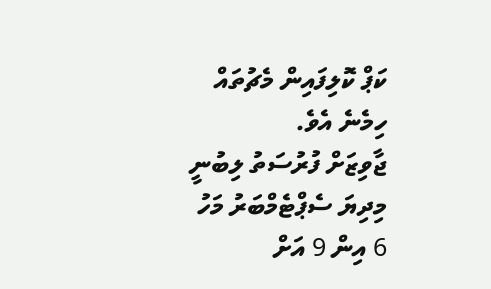ކަޕް ކޮލިފައިން މެޗުތައް ހިމެނެ އެވެ.
ޖާވިޒަށް ފުރުސަތު ލިބުނީ މިދިޔަ ސެޕްޓެމްބަރު މަހު 6 އިން 9 އަށް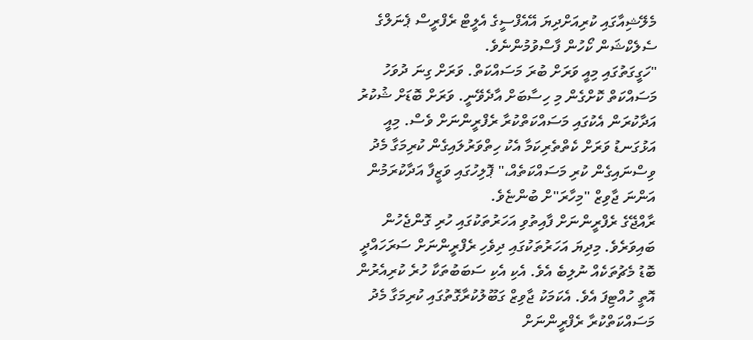މެލޭޝިއާގައި ކުރިއަށްދިޔަ އޭއެފްސީގެ އެލީޓް ރެފްރީސް ޕެނަލްގެ ސެލެކްޝަން ކޯހުން ފާސްވުމުންނެވެ.
"ހަގީގަތުގައި މިއީ ވަރަށް ބުރަ މަސައްކަތް. ވަރަށް ގިނަ ދުވަހު މަސައްކަތް ކޮށްގެން މި ހިސާބަށް އާދެވޭނީ. ވަރަށް ބޮޑަށް ޝުކުރު އަދާކުރަން އެކުގައި މަސައްކަތްކުރާ ރެފްރީންނަށް ވެސް. މިއީ އަޅުގަނޑު ވަރަށް ކެތްތެރިކަމާ އެކު ހިތްވަރުލައިގެން ކުރިމަގާ މެދު ވިސްނައިގެން ކުރި މަސައްކަތެއް،" ޕޮލިހުގައި ވަޒީފާ އަދާކުރަމުން އަންނަ ޖާވިޒް "މިހާރަ"ށް ބުންޏެވެ.
ރާއްޖޭގެ ރެފްރީންނަށް ފާއިތުވި އަހަރުތަކުގައި ހުރި ގޮންޖެހުން ބައިވަރެވެ. މިދިޔަ އަހަރުތަކުގައި ދިވެހި ރެފްރީންނަށް ސަރަހައްދީ ބޮޑު މެޗުތަކެއް ނުލިބެ އެވެ. އެކި އެކި ސަބަބުތަކާ ހުރެ ކުރިއެރުން އޮތީ ހުއްޓިފަ އެވެ. އެކަމަކު ޖާވިޒް ގަބޫލުކުރާގޮތުގައި ކުރިމަގާ މެދު މަސައްކަތްކުރާ ރެފްރީންނަށް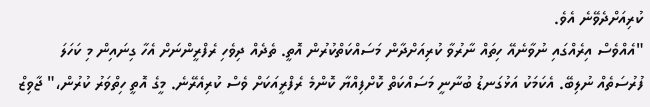ކުރިއަށްދެވޭނެ އެވެ.
"އެއްވެސް އިރެއްގައި ނުވާނެއޭ ހިތައް ނާރުވާ ކުރިއަށްދާން މަސައްކަތްކުރުން އޮތީ. ތެދެއް ދިވެހި ރެފްރީންނަށް އެހާ ގިނައިން މި ކަހަލަ ފުރުސަތެއް ނުލިބޭ. އެކަމަކު އަޅުގަނޑު ބުނާނީ މަސައްކަތް ކޮށްފިއްޔާ ކޮންމެ ރެފްރީއަކަށް ވެސް ކުރިއެރޭނެ. މީގެ އޮތީ ހިތްވަރު ކުރުން،" ޖާވިޒް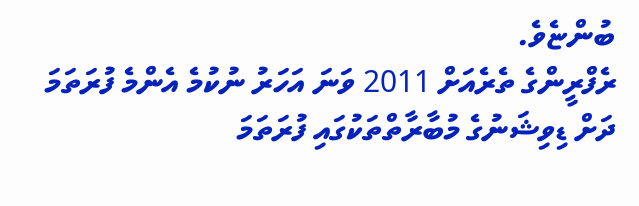ބުންޏެވެ.
ރެފްރީންގެ ތެރެއަށް 2011 ވަނަ އަހަރު ނުކުމެ އެންމެ ފުރަތަމަ ދަށް ޑިވިޝަނުގެ މުބާރާތްތަކުގައި ފުރަތަމަ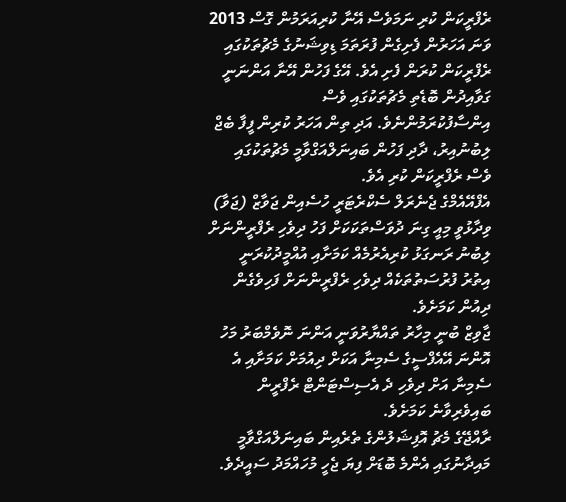ރެފްރީކަން ކުރި ނަމަވެސް އޭނާ ކުރިއަރަމުން ގޮސް 2013 ވަނަ އަހަރުން ފެށިގެން ފުރަތަމަ ޑިވިޝަނުގެ މެޗުތަކުގައި ރެފްރީކަން ކުރަން ފެށި އެވެ. އޭގެ ފަހުން އޭނާ އަންނަނީ ގަވާއިދުން ބޮޑެތި މެޗުތަކުގައި ވެސް އިންސާފުކުރަމުންނެވެ. އަދި ތިން އަހަރު ކުރިން ފީފާ ބެޖް ލިބުނުއިރު، ދާދި ފަހުން ބައިނަލްއަގްވާމީ މެޗުތަކުގައި ވެސް ރެފްރީކަން ކުރި އެވެ.
އެފްއޭއެމްގެ ޖެނެރަލް ސެކްރެޓަރީ ހުސެއިން ޖަވާޒް (ޖަވާ) ވިދާޅުވީ މިއީ ގިނަ ދުވަސްތަކަކަށް ފަހު ދިވެހި ރެފްރީންނަށް ލިބުނު ރަނގަޅު ކުރިއެރުމެއް ކަމަށާއި އުއްމީދުކުރަނީ އިތުރު ފުރުސަތުތަކެއް ދިވެހި ރެފްރީންނަށް ފަހިވެގެން ދިއުން ކަމަށެވެ.
ޖާވިޒް ބުނީ މިހާރު ތައްޔާރުވަނީ އަންނަ ނޮވެމްބަރު މަހު އޮންނަ އޭއެފްސީގެ ސެމިނާ އަކަށް ދިއުމަށް ކަމަށާއި އެ ސެމިނާ އަށް ދިވެހި ދެ އެސިސްޓަންޓް ރެފްރީން ބައިވެރިވާނެ ކަމަށެވެ.
ރާއްޖޭގެ މެޗު އޮފިޝަލުންގެ ތެރެއިން ބައިނަލްއަގްވާމީ މައިދާނުގައި އެންމެ ބޮޑަށް ފިޔަ ޖެހީ މުހައްމަދު ސައީދެވެ.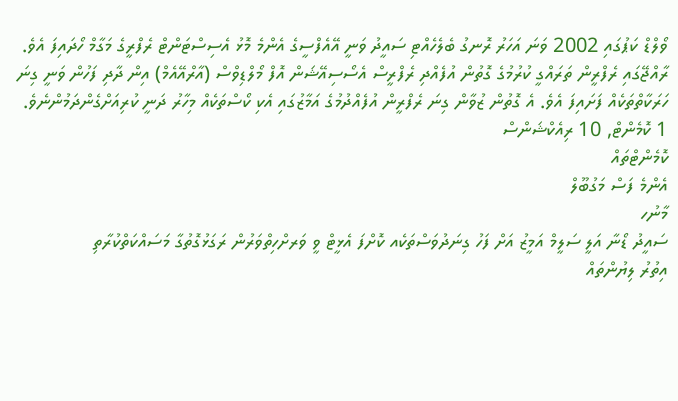ވޯލްޑް ކަޕުގައި 2002 ވަނަ އަހަރު ރޮނގު ބެލެހެއްޓި ސައީދު ވަނީ އޭއެފްސީގެ އެންމެ މޮޅު އެސިސްޓަންޓް ރެފްރީގެ މަގާމް ހޯދައިފަ އެވެ.
ރާއްޖޭގައި ރެފްރީން ތަރައްގީ ކުރުމުގެ ގޮތުން އުފެއްދި ރެފްރީސް އެސޯސިއޭޝަން އޮފް މޯލްޑިވްސް (އާރްއޭއެމް) އިން ދާދި ފަހުން ވަނީ ގިނަ ހަރަކާތްތަކެއް ފަށައިފަ އެވެ. އެ ގޮތުން ޒުވާން ގިނަ ރެފްރީން އުފެއްދުމުގެ އަމާޒުގައި އެކި ކޯސްތަކެއް މިހާރު ދަނީ ކުރިއަށްގެންދަމުންނެވެ.
1 ކޮމެންޓް, 10 ރިއެކްޝަންސް
ކޮމެންޓްތައް
އެންމެ ފަސް މަގުބޫލް
މާނުހ
ސައީދު ޑޯނާ އަލީ ސަލީމް އަމީޒު އަށް ފަހު ގިނަދުވަސްތަކެއ ކޮށްފަ އެޅީޓް ވީ ވަރށްހިތްވަރުން ރަގަޅުގޮތުގާ މަސައްކަތްކުރާތި
އިތުރު ލިޔުންތައް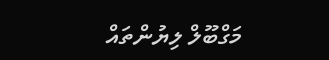މަގްބޫލް ލިޔުންތައް